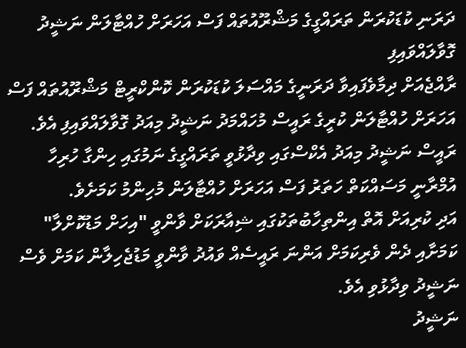ދަރަނި ކުޑަކުރަން ތަރައްގީގެ މަޝްރޫއުތައް ފަސް އަހަރަށް ހުއްޓާލަން ނަޝީދު ގޮވާލައްވައިފި
ރާއްޖެއަށް ދިމާވެފައިވާ ދަރަނީގެ މައްސަލަ ކުޑަކުރަން ކޮންކްރީޓް މަޝްރޫއުތައް ފަސް އަހަރަށް ހުއްޓާލަން ކުރީގެ ރައީސް މުހައްމަދު ނަޝީދު މިއަދު ގޮވާލައްވައިފި އެވެ.
ރައީސް ނަޝީދު މިއަދު އެކްސްގައި ވިދާޅުވީ ތަރައްގީގެ ނަމުގައި ހިންގާ ހުރިހާ އުމްރާނީ މަސައްކަތް ހަތަރު ފަސް އަހަރަށް ހުއްޓާލަން މުހިންމު ކަމަށެވެ.
އަދި ކުރިއަށް އޮތް އިންތިހާބުތަކުގައި ޝިއާރަކަށް ވާންވީ "އިހަށް މަޑުކޮށްލާ" ކަމަށާއި ދެން ވެރިކަމަށް އަންނަ ރައީސެއް ވައުދު ވާންވީ މަޑުޖެހިލާން ކަމަށް ވެސް ނަޝީދު ވިދާޅުވި އެވެ.
ނަޝީދު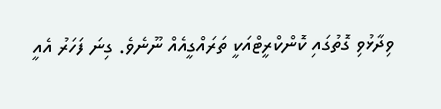ވިދާޅުވި ގޮތުގައި ކޮންކްރީޓްއަކީ ތަރައްގީއެއް ނޫނެވެ. ގިނަ ފަހަރު އެއީ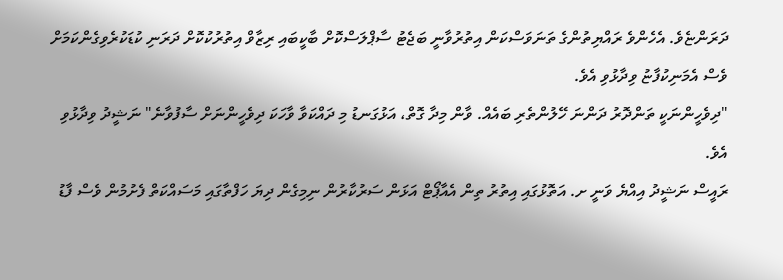ދަރަންޏެވެ. އެހެންވެ ރައްޔިތުންގެ ތަނަވަސްކަން އިތުރުވާނީ ބަޖެޓު ސާޕްލަސްކޮށް ބާކީބައި ރިޒާވް އިތުރުކުކޮށް ދަރަނި ކުޑަކުރެވިގެންކަމަށް ވެސް އެމަނިކުފާޏު ވިދާޅުވި އެވެ.
"ދިވެހީންނަކީ ތަންދޮރު ދަންނަ ހޭލުންތެރި ބައެއް. ވާން މިދާ ގޮތް، އަޅުގަނޑު މި ދައްކަވާ ވާހަކަ ދިވެހީންނަށް ސާފުވާނެ" ނަޝީދު ވިދާޅުވި އެވެ.
ރައީސް ނަޝީދު އިއްޔެ ވަނީ ށ. އަތޮޅުގައި އިތުރު ތިން އެއާޕޯޓް އަޅަން ސަރުކާރުން ނިމިގެން ދިޔަ ހަފްތާގައި މަސައްކަތް ފެށުމުން ވެސް ފާޑު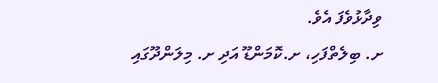ވިދާޅުވެފަ އެވެ.
ށ. ބިލެތްފަހި، ށ.ކޮމަންޑޫ އަދި ށ. މިލަންދޫގައި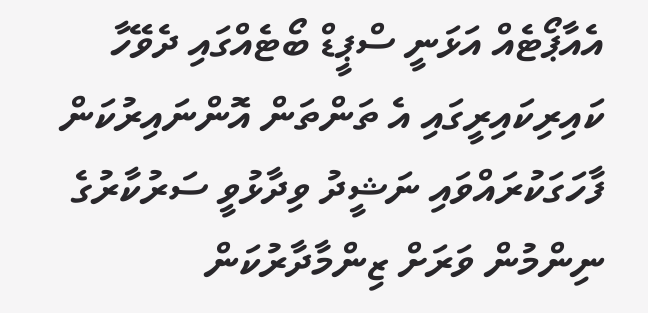އެއާޕޯޓެއް އަޅަނީ ސްޕީޑް ބޯޓެއްގައި ދެވޭހާ ކައިރިކައިރީގައި އެ ތަންތަން އޮންނައިރުކަން ފާހަގަކުރައްވައި ނަޝީދު ވިދާޅުވީ ސަރުކާރުގެ ނިންމުން ވަރަށް ޒިންމާދާރުކަން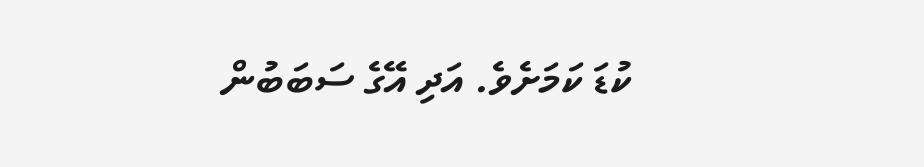ކުޑަ ކަމަށެވެ. އަދި އޭގެ ސަބަބުން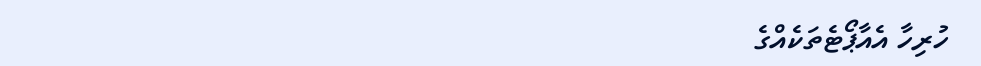ހުރިހާ އެއާޕޯޓެތަކެއްގެ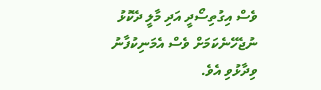ވެސް އިގުތިސޯދީ އަދި މާލީ ދެކޮޅު ނުޖެހޭނެކަމަށް ވެސް އެމަނިކުފާނު ވިދާޅުވި އެވެ.